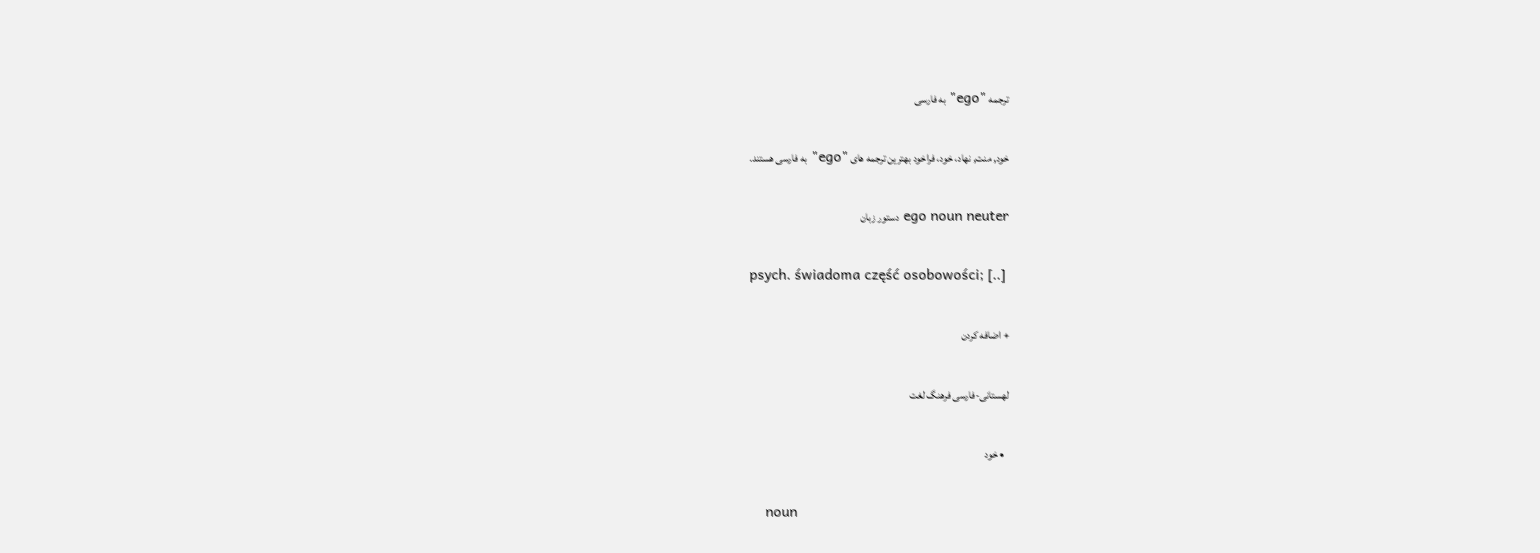ترجمه "ego" به فارسی

خود, منت, نهاد، خود، فراخود بهترین ترجمه های "ego" به فارسی هستند.

ego noun neuter دستور زبان

psych. świadoma część osobowości; [..]

+ اضافه کردن

لهستانی-فارسی فرهنگ لغت

  • خود

    noun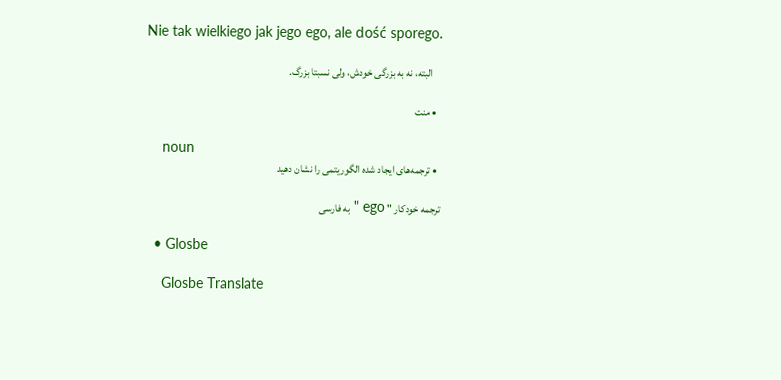Nie tak wielkiego jak jego ego, ale dość sporego.

    البته، نه به بزرگی خودش، ولی نسبتا بزرگ.

  • منت

    noun
  • ترجمه‌های ایجاد شده الگوریتمی را نشان دهید

ترجمه خودکار " ego " به فارسی

  • Glosbe

    Glosbe Translate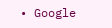• Google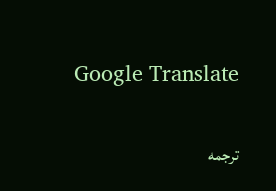Google Translate

ترجمه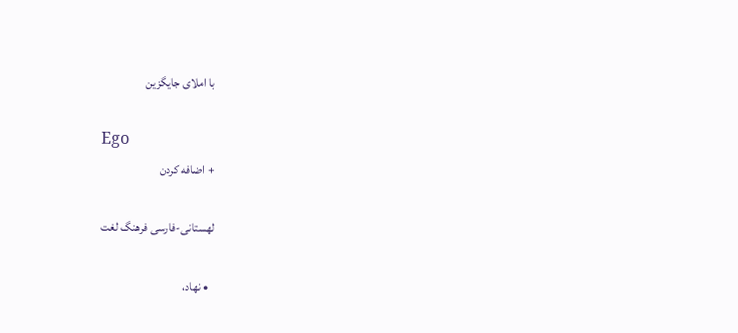با املای جایگزین

Ego
+ اضافه کردن

لهستانی-فارسی فرهنگ لغت

  • نهاد،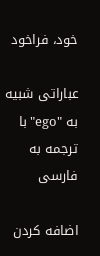خود، فراخود

عباراتی شبیه به "ego" با ترجمه به فارسی

اضافه کردن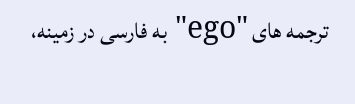ترجمه های "ego" به فارسی در زمینه،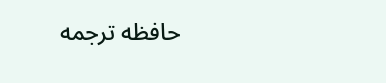حافظه ترجمه